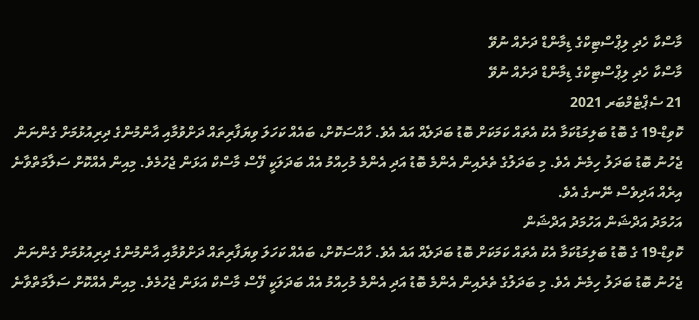މާސްކާ ހެދި ލިޕްސްޓިކްގެ ޑިމާންޑް ދަށެއް ނުވޭ
މާސްކާ ހެދި ލިޕްސްޓިކްގެ ޑިމާންޑް ދަށެއް ނުވޭ
21 ސެޕްޓެމްބަރ 2021
ކޮވިޑް-19 ގެ ބޮޑު ބަލިމަޑުކަމާ އެކު އެތައް ކަމަކަށް ބޮޑު ބަދަލެއް އައެ އެވެ. ހާއްސަކޮށް، ބައެއް ކަހަލަ ވިޔަފާރިތައް ދަށްވުމާއި އާންމުންގެ ދިރިއުޅުމަށް ގެންނަން ޖެހުނު ބޮޑު ބަދަލު ހިމެނެ އެވެ. މި ބަދަލުގެ ތެރެއިން އެންމެ ބޮޑު އަދި އެންމެ މުހިއްމު އެއް ބަދަލަކީ ފޭސް މާސްކް އަޅަން ޖެހުމެވެ. މިއިން އެއްކޮށް ސަލާމަތްވާނެ އިރެއް އަދިވެސް ނޭނގެ އެވެ.
އަހުމަދު އަދްޝަން އަހުމަދު އަދްޝަން
ކޮވިޑް-19 ގެ ބޮޑު ބަލިމަޑުކަމާ އެކު އެތައް ކަމަކަށް ބޮޑު ބަދަލެއް އައެ އެވެ. ހާއްސަކޮށް، ބައެއް ކަހަލަ ވިޔަފާރިތައް ދަށްވުމާއި އާންމުންގެ ދިރިއުޅުމަށް ގެންނަން ޖެހުނު ބޮޑު ބަދަލު ހިމެނެ އެވެ. މި ބަދަލުގެ ތެރެއިން އެންމެ ބޮޑު އަދި އެންމެ މުހިއްމު އެއް ބަދަލަކީ ފޭސް މާސްކް އަޅަން ޖެހުމެވެ. މިއިން އެއްކޮށް ސަލާމަތްވާނެ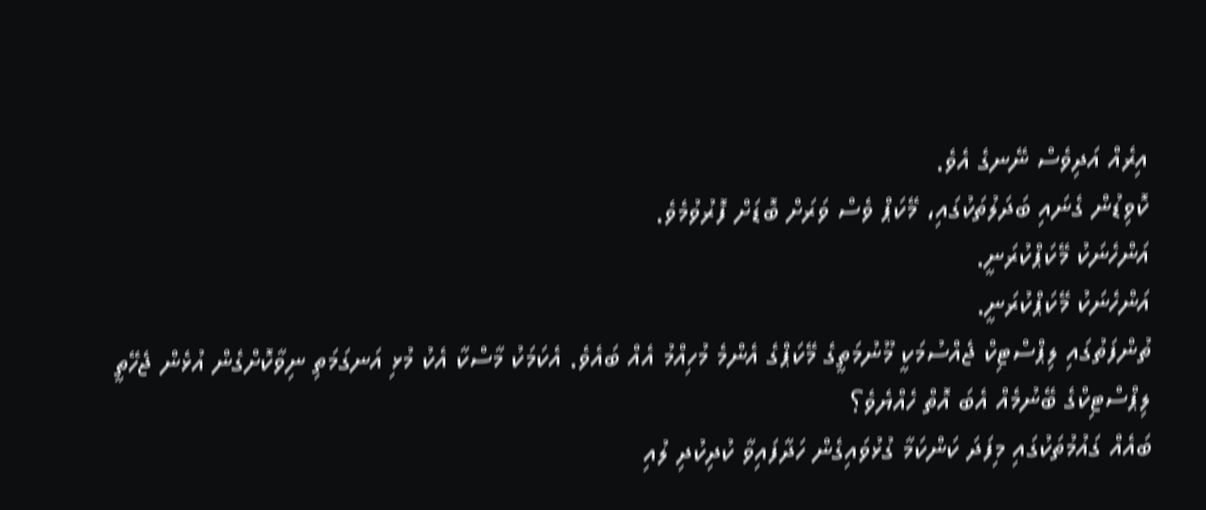އިރެއް އަދިވެސް ނޭނގެ އެވެ.
ކޮވިޑުން ގެނައި ބަދަލުތަކުގައި، މޭކަޕް ވެސް ވަރަށް ބޮޑަށް ފޮރުވުމެވެ.
އަންހެނަކު މޭކަޕްކުރަނީ.
އަންހެނަކު މޭކަޕްކުރަނީ.
ތުންފަތުގައި ލިޕްސްޓިކް ޖެއްސުމަކީ މޫނުމަތީގެ މޭކަޕްގެ އެންމެ މުހިއްމު އެއް ބައެވެ. އެކަމަކު މާސްކާ އެކު މުޅި އަނގަމަތި ނިވާކޮށްގެން އުޅެން ޖެހޭތީ ލިޕްސްޓިކްގެ ބޭނުމެއް އެބަ އޮތް ހެއްޔެވެ؟
ބައެއް ގައުމުތަކުގައި މިފަދަ ކަންކަމާ ގުޅުވައިގެން ހަދާފައިވާ ކުދިކުދި ލުއި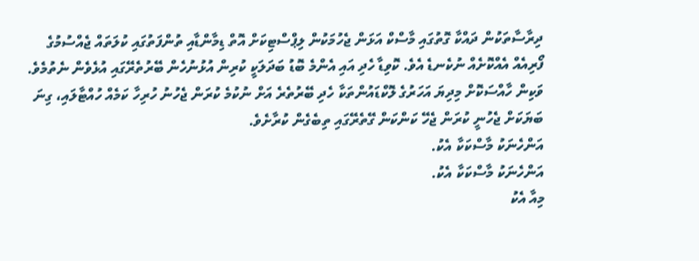ދިރާސާތަކުން ދައްކާ ގޮތުގައި މާސްކް އަޅަން ޖެހުމަކުން ލިޕްސްޓިކަށް އޮތް ޑިމާންޑާއި ތުންފަތުގައި ކުލަތައް ޖެއްސުމުގެ ފޯރިއެއް އެއްކޮށެއް ނުކެނޑެ އެވެ. ކޮވިޑާ ހެދި އައި އެންމެ ބޮޑު ބަދަލަކީ ކުރިން އުޅުނުހެން ބޭރުތެރޭގައި އުޅެވެން ނެތުމެވެ. ވަކިން ހާއްސަކޮށް މިދިޔަ އަހަރުގެ ލޮކްޑައުންތަކާ ހެދި ބޭރުތެރެ އަށް ނުކުމެ ކުރަން ޖެހުނު ހުރިހާ ކަމެއް ހުއްޓާލައި، ގިނަ ބަޔަކަށް ޖެހުނީ ކުރަން ޖެހޭ ކަންކަން ގޭތެރޭގައި ތިބެގެން ކުރާށެވެ.
އަންހެނަކު މާސްކަކާ އެކު.
އަންހެނަކު މާސްކަކާ އެކު.
މިއާ އެކު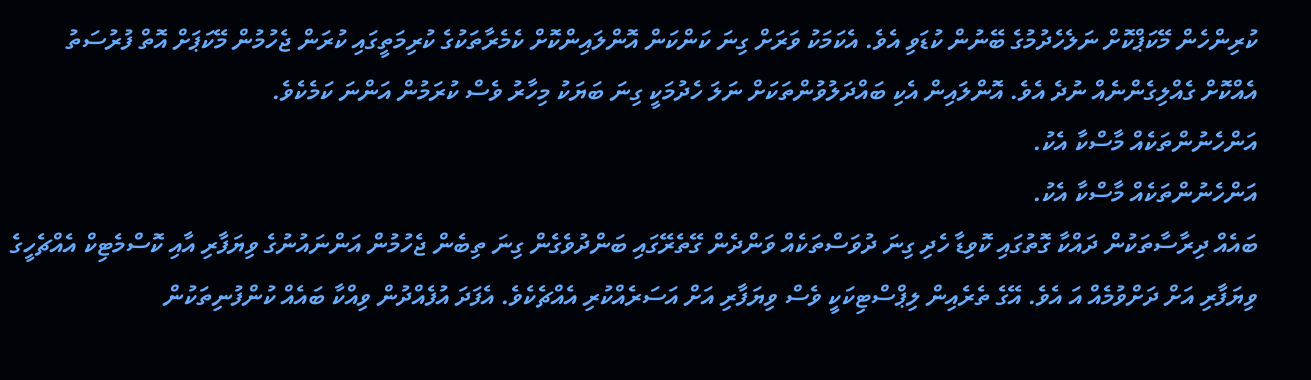ކުރިންހެން މޭކަޕްކޮށް ނަލެހެދުމުގެ ބޭނުން ކުޑަވި އެވެ. އެކަމަކު ވަރަށް ގިނަ ކަންކަން އޮންލައިންކޮށް ކެމެރާތަކުގެ ކުރިމަތީގައި ކުރަން ޖެހުމުން މޭކަޕަށް އޮތް ފުރުސަތު އެއްކޮށް ގެއްލިގެންނެއް ނުދެ އެވެ. އޮންލައިން އެކި ބައްދަލުވުންތަކަށް ނަލަ ހެދުމަކީ ގިނަ ބަޔަކު މިހާރު ވެސް ކުރަމުން އަންނަ ކަމެކެވެ.
އަންހެނުންތަކެއް މާސްކާ އެކު.
އަންހެނުންތަކެއް މާސްކާ އެކު.
ބައެއް ދިރާސާތަކުން ދައްކާ ގޮތުގައި ކޮވިޑާ ހެދި ގިނަ ދުވަސްތަކެއް ވަންދެން ގޭތެރޭގައި ބަންދުވެގެން ގިނަ ތިބެން ޖެހުމުން އަންނައުނުގެ ވިޔަފާރި އާއި ކޮސްމެޓިކް އެއްޗެހީގެ ވިޔަފާރި އަށް ދަށްވުމެއް އަ އެވެ. އޭގެ ތެރެއިން ލިޕްސްޓިކަކީ ވެސް ވިޔަފާރި އަށް އަސަރެއްކުރި އެއްޗެކެވެ. އެފަދަ އުފެއްދުން ވިއްކާ ބައެއް ކުންފުނިތަކުން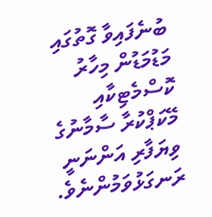ބުނެފައިވާ ގޮތުގައި މަޑުމަޑުން މިހާރު ކޮސްމެޓިކާއި މޭކަޕްކުރާ ސާމާނުގެ ވިޔަފާރި އަންނަނީ ރަނގަޅުވަމުންނެވެ.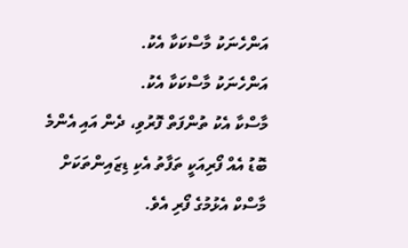އަންހެނަކު މާސްކަކާ އެކު.
އަންހެނަކު މާސްކަކާ އެކު.
މާސްކާ އެކު ތުންފަތް ފޮރުވި، ދެން އައި އެންމެ ބޮޑު އެއް ފޯރިއަކީ ތަފާތު އެކި ޑިޒައިންތަކަށް މާސްކް އެޅުމުގެ ފޯރި އެވެ.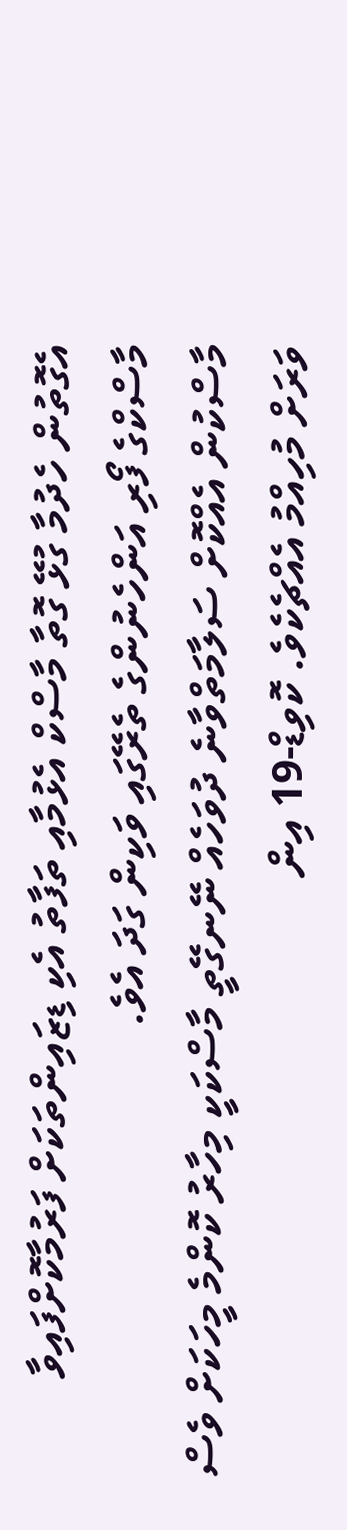އެގޮތުން ހެދުމާ ގުޅޭ ގޮތާ މާސްކް އެޅުމާއި ތަފާތު އެކި ޑިޒައިންތަކަށް ފަރުމާކޮށްފައިވާ މާސްކްގެ ފޯރި އަންހެނުންގެ ތެރޭގައި ވަކިން ގަދަ އެވެ.
މާސްކުން އެއްކޮށް ސަލާމަތްވާނެ ދުވަހެއް ނޭނގޭތީ މާސްކަކީ މިހާރު ކޮންމެ މީހަކަށް ވެސް ވަރަށް މުހިއްމު އެއްޗެކެވެ. ކޮވިޑް-19 އިން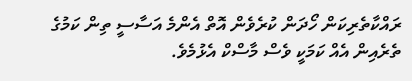ރައްކާތެރިކަން ހޯދަން ކުރެވެން އޮތް އެންމެ އަސާސީ ތިން ކަމުގެ ތެރެއިން އެއް ކަމަކީ ވެސް މާސްކް އެޅުމެވެ.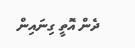ދެން އޮތީ ގިނައިން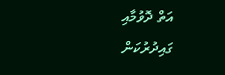އަތް ދޮވުމާއި ގައިދުރުކަން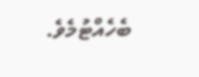ބެހެއްޓުމެވެ.